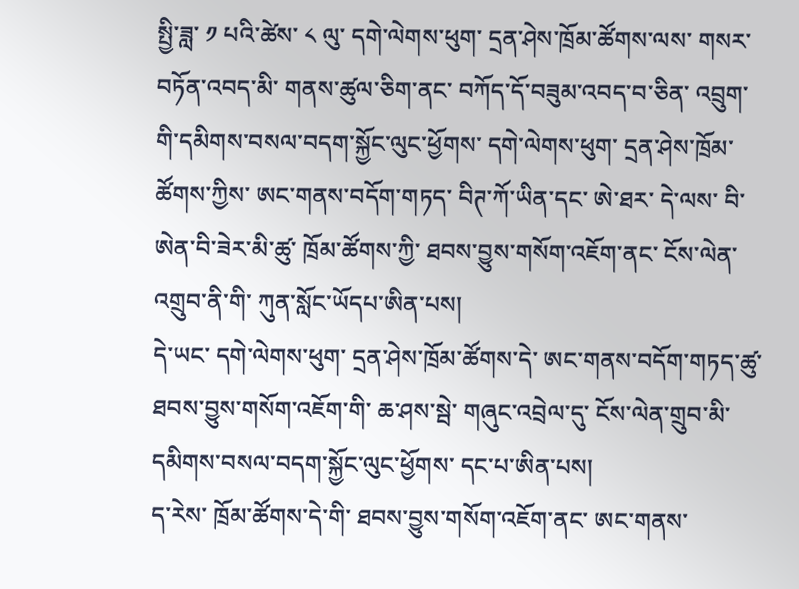སྤྱི་ཟླ་ ༡ པའི་ཚེས་ ༨ ལུ་ དགེ་ལེགས་ཕུག་ དྲན་ཤེས་ཁྲོམ་ཚོགས་ལས་ གསར་བཏོན་འབད་མི་ གནས་ཚུལ་ཅིག་ནང་ བཀོད་དོ་བཟུམ་འབད་བ་ཅིན་ འབྲུག་གི་དམིགས་བསལ་བདག་སྐྱོང་ལུང་ཕྱོགས་ དགེ་ལེགས་ཕུག་ དྲན་ཤེས་ཁྲོམ་ཚོགས་ཀྱིས་ ཨང་གནས་བདོག་གཏད་ བིཊ་ཀོ་ཡིན་དང་ ཨེ་ཐར་ དེ་ལས་ བི་ཨེན་བི་ཟེར་མི་ཚུ་ ཁྲོམ་ཚོགས་ཀྱི་ ཐབས་བྱུས་གསོག་འཇོག་ནང་ ངོས་ལེན་འགྲུབ་ནི་གི་ ཀུན་སློང་ཡོདཔ་ཨིན་པས།
དེ་ཡང་ དགེ་ལེགས་ཕུག་ དྲན་ཤེས་ཁྲོམ་ཚོགས་དེ་ ཨང་གནས་བདོག་གཏད་ཚུ་ ཐབས་བྱུས་གསོག་འཇོག་གི་ ཆ་ཤས་སྦེ་ གཞུང་འབྲེལ་དུ་ ངོས་ལེན་གྲུབ་མི་ དམིགས་བསལ་བདག་སྐྱོང་ལུང་ཕྱོགས་ དང་པ་ཨིན་པས།
ད་རེས་ ཁྲོམ་ཚོགས་དེ་གི་ ཐབས་བྱུས་གསོག་འཇོག་ནང་ ཨང་གནས་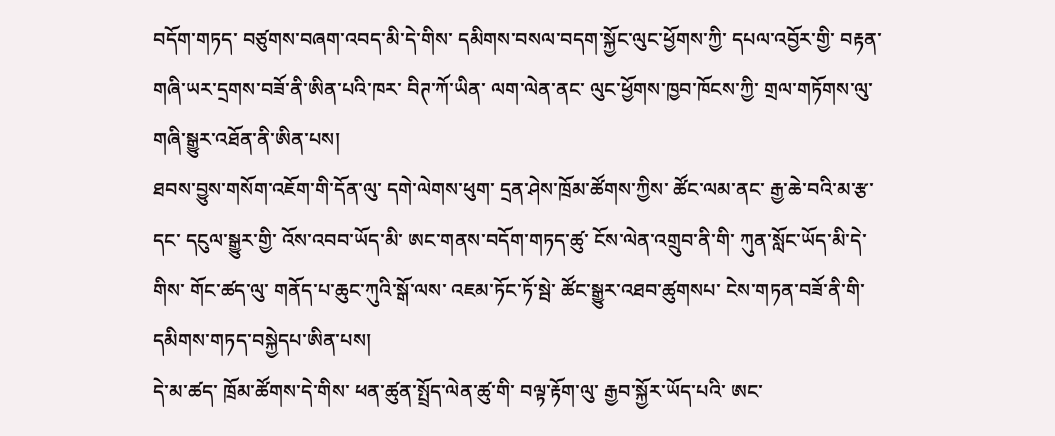བདོག་གཏད་ བཙུགས་བཞག་འབད་མི་དེ་གིས་ དམིགས་བསལ་བདག་སྐྱོང་ལུང་ཕྱོགས་ཀྱི་ དཔལ་འབྱོར་གྱི་ བརྟན་གཞི་ཡར་དྲགས་བཟོ་ནི་ཨིན་པའི་ཁར་ བིཊ་ཀོ་ཡིན་ ལག་ལེན་ནང་ ལུང་ཕྱོགས་ཁྱབ་ཁོངས་ཀྱི་ གྲལ་གཏོགས་ལུ་ གཞི་སྒྱུར་འཐོན་ནི་ཨིན་པས།
ཐབས་བྱུས་གསོག་འཇོག་གི་དོན་ལུ་ དགེ་ལེགས་ཕུག་ དྲན་ཤེས་ཁྲོམ་ཚོགས་ཀྱིས་ ཚོང་ལམ་ནང་ རྒྱ་ཆེ་བའི་མ་རྩ་དང་ དངུལ་སྒྱུར་གྱི་ འོས་འབབ་ཡོད་མི་ ཨང་གནས་བདོག་གཏད་ཚུ་ ངོས་ལེན་འགྲུབ་ནི་གི་ ཀུན་སློང་ཡོད་མི་དེ་གིས་ གོང་ཚད་ལུ་ གནོད་པ་ཆུང་ཀུའི་སྒོ་ལས་ འཇམ་ཏོང་ཏོ་སྦེ་ ཚོང་སྒྱུར་འཐབ་ཚུགསཔ་ ངེས་གཏན་བཟོ་ནི་གི་ དམིགས་གཏད་བསྐྱེདཔ་ཨིན་པས།
དེ་མ་ཚད་ ཁྲོམ་ཚོགས་དེ་གིས་ ཕན་ཚུན་སྤྲོད་ལེན་ཚུ་གི་ བལྟ་རྟོག་ལུ་ རྒྱབ་སྐྱོར་ཡོད་པའི་ ཨང་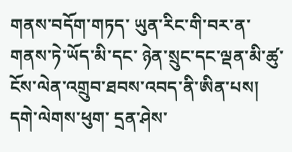གནས་བདོག་གཏད་ ཡུན་རིང་གི་བར་ན་ གནས་ཏེ་ཡོད་མི་དང་ ཉེན་སྲུང་དང་ལྡན་མི་ཚུ་ ངོས་ལེན་འགྲུབ་ཐབས་འབད་ནི་ཨིན་པས།
དགེ་ལེགས་ཕུག་ དྲན་ཤེས་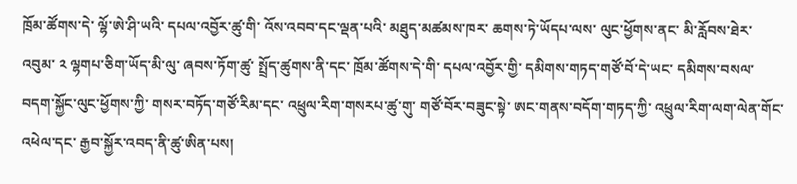ཁྲོམ་ཚོགས་དེ་ ལྷོ་ཨེ་ཤི་ཡའི་ དཔལ་འབྱོར་ཚུ་གི་ འོས་འབབ་དང་ལྡན་པའི་ མཐུད་མཚམས་ཁར་ ཆགས་ཏེ་ཡོདཔ་ལས་ ལུང་ཕྱོགས་ནང་ མི་རློབས་ཐེར་འབུམ་ ༢ ལྷགཔ་ཅིག་ཡོད་མི་ལུ་ ཞབས་ཏོག་ཚུ་ སྤྲོད་ཚུགས་ནི་དང་ ཁྲོམ་ཚོགས་དེ་གི་ དཔལ་འབྱོར་གྱི་ དམིགས་གཏད་གཙོ་བོ་དེ་ཡང་ དམིགས་བསལ་བདག་སྐྱོང་ལུང་ཕྱོགས་ཀྱི་ གསར་བཏོད་གཙོ་རིམ་དང་ འཕྲུལ་རིག་གསརཔ་ཚུ་གུ་ གཙོ་བོར་བཟུང་སྟེ་ ཨང་གནས་བདོག་གཏད་ཀྱི་ འཕྲུལ་རིག་ལག་ལེན་གོང་འཕེལ་དང་ རྒྱབ་སྐྱོར་འབད་ནི་ཚུ་ཨིན་པས།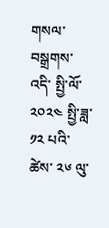གསལ་བསྒྲགས་འདི་ སྤྱི་ལོ་ ༢༠༢༤ སྤྱི་ཟླ་ ༡༢ པའི་ཚེས་ ༢༦ ལུ་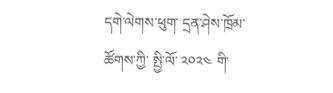དགེ་ལེགས་ཕུག་ དྲན་ཤེས་ཁྲོམ་ཚོགས་ཀྱི་ སྤྱི་ལོ་ ༢༠༢༤ གི་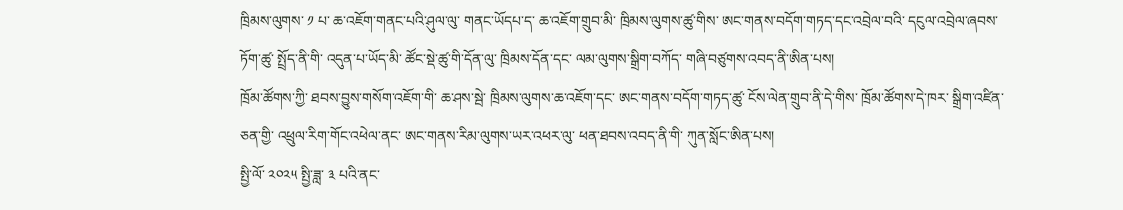ཁྲིམས་ལུགས་ ༡ པ་ ཆ་འཇོག་གནང་པའི་ཤུལ་ལུ་ གནང་ཡོདཔ་ད་ ཆ་འཇོག་གྲུབ་མི་ ཁྲིམས་ལུགས་ཚུ་གིས་ ཨང་གནས་བདོག་གཏད་དང་འབྲེལ་བའི་ དངུལ་འབྲེལ་ཞབས་ཏོག་ཚུ་ སྤྲོད་ནི་གི་ འདུན་པ་ཡོད་མི་ ཚོང་སྡེ་ཚུ་གི་དོན་ལུ་ ཁྲིམས་དོན་དང་ ལམ་ལུགས་སྒྲིག་བཀོད་ གཞི་བཙུགས་འབད་ནི་ཨིན་པས།
ཁྲོམ་ཚོགས་ཀྱི་ ཐབས་བྱུས་གསོག་འཇོག་གི་ ཆ་ཤས་སྦེ་ ཁྲིམས་ལུགས་ཆ་འཇོག་དང་ ཨང་གནས་བདོག་གཏད་ཚུ་ ངོས་ལེན་གྲུབ་ནི་དེ་གིས་ ཁྲོམ་ཚོགས་དེ་ཁར་ སྒྲིག་འཛིན་ཅན་གྱི་ འཕྲུལ་རིག་གོང་འཕེལ་ནང་ ཨང་གནས་རིམ་ལུགས་ཡར་འཕར་ལུ་ ཕན་ཐབས་འབད་ནི་གི་ ཀུན་སློང་ཨིན་པས།
སྤྱི་ལོ་ ༢༠༢༥ སྤྱི་ཟླ་ ༣ པའི་ནང་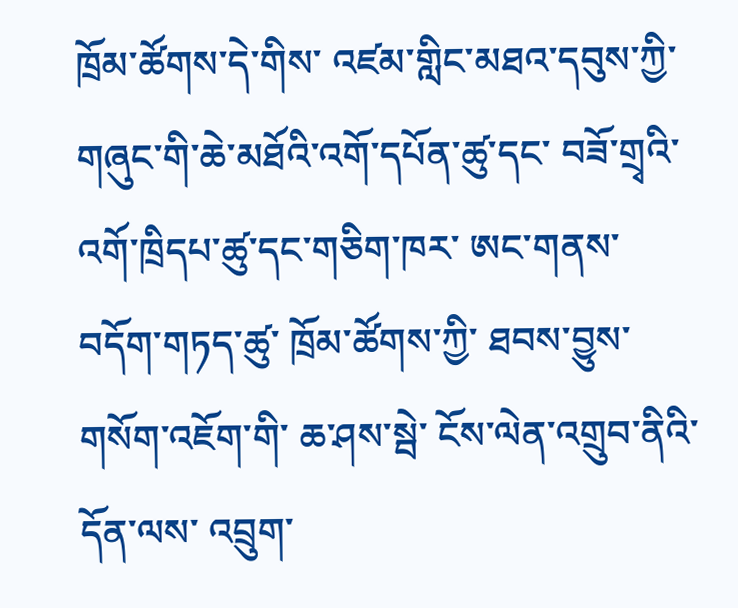ཁྲོམ་ཚོགས་དེ་གིས་ འཛམ་གླིང་མཐའ་དབུས་ཀྱི་ གཞུང་གི་ཆེ་མཐོའི་འགོ་དཔོན་ཚུ་དང་ བཟོ་གྲྭའི་འགོ་ཁྲིདཔ་ཚུ་དང་གཅིག་ཁར་ ཨང་གནས་བདོག་གཏད་ཚུ་ ཁྲོམ་ཚོགས་ཀྱི་ ཐབས་བྱུས་གསོག་འཇོག་གི་ ཆ་ཤས་སྦེ་ ངོས་ལེན་འགྲུབ་ནིའི་དོན་ལས་ འབྲུག་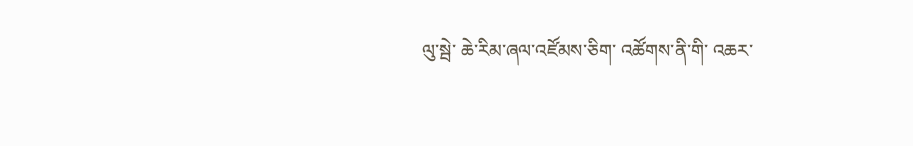ལུ་སྦེ་ ཆེ་རིམ་ཞལ་འཛོམས་ཅིག་ འཚོགས་ནི་གི་ འཆར་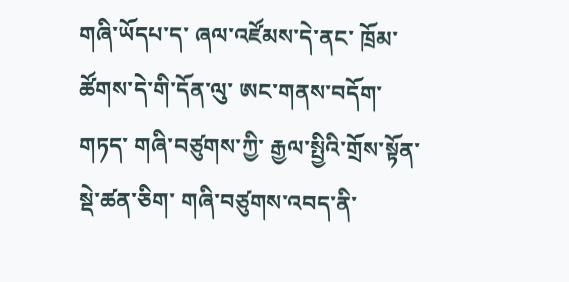གཞི་ཡོདཔ་ད་ ཞལ་འཛོམས་དེ་ནང་ ཁྲོམ་ཚོགས་དེ་གི་དོན་ལུ་ ཨང་གནས་བདོག་གཏད་ གཞི་བཙུགས་ཀྱི་ རྒྱལ་སྤྱིའི་གྲོས་སྟོན་སྡེ་ཚན་ཅིག་ གཞི་བཙུགས་འབད་ནི་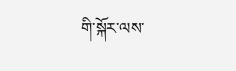གི་སྐོར་ལས་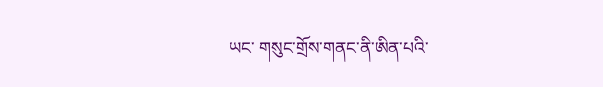ཡང་ གསུང་གྲོས་གནང་ནི་ཨིན་པའི་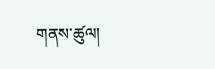གནས་ཚུལ།